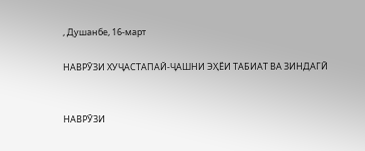, Душанбе, 16-март

НАВРӮЗИ ХУҶАСТАПАЙ-ҶАШНИ ЭҲЁИ ТАБИАТ ВА ЗИНДАГӢ


НАВРӮЗИ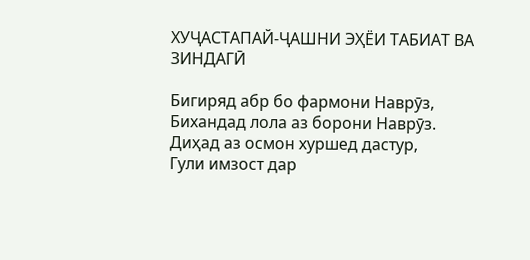ХУҶАСТАПАЙ-ҶАШНИ ЭҲЁИ ТАБИАТ ВА ЗИНДАГӢ

Бигиряд абр бо фармони Наврӯз,
Бихандад лола аз борони Наврӯз.
Диҳад аз осмон хуршед дастур,
Гули имзост дар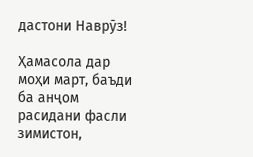дастони Наврӯз!

Ҳамасола дар моҳи март, баъди ба анҷом расидани фасли зимистон,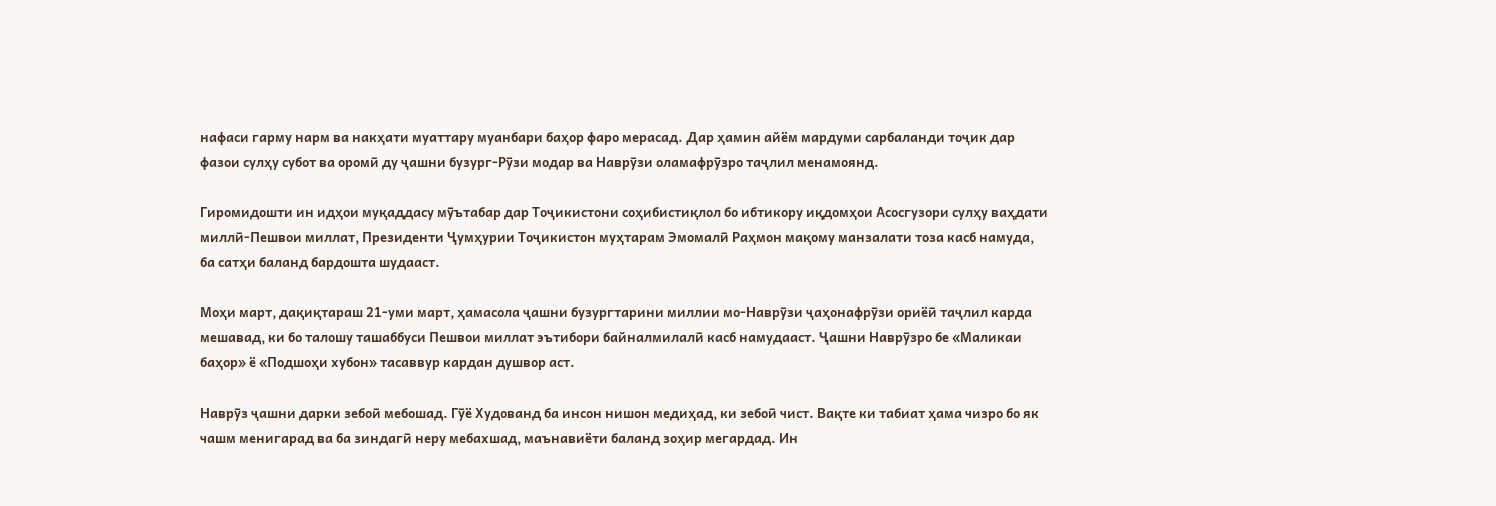нафаси гарму нарм ва накҳати муаттару муанбари баҳор фаро мерасад. Дар ҳамин айём мардуми сарбаланди тоҷик дар фазои сулҳу субот ва оромӣ ду ҷашни бузург-Рӯзи модар ва Наврӯзи оламафрӯзро таҷлил менамоянд.

Гиромидошти ин идҳои муқаддасу мӯътабар дар Тоҷикистони соҳибистиқлол бо ибтикору иқдомҳои Асосгузори сулҳу ваҳдати миллӣ-Пешвои миллат, Президенти Ҷумҳурии Тоҷикистон муҳтарам Эмомалӣ Раҳмон мақому манзалати тоза касб намуда, ба сатҳи баланд бардошта шудааст.

Моҳи март, дақиқтараш 21-уми март, ҳамасола ҷашни бузургтарини миллии мо-Наврӯзи ҷаҳонафрӯзи ориёӣ таҷлил карда мешавад, ки бо талошу ташаббуси Пешвои миллат эътибори байналмилалӣ касб намудааст. Ҷашни Наврӯзро бе «Маликаи баҳор» ё «Подшоҳи хубон» тасаввур кардан душвор аст.

Наврӯз ҷашни дарки зебоӣ мебошад. Гӯё Худованд ба инсон нишон медиҳад, ки зебоӣ чист. Вақте ки табиат ҳама чизро бо як чашм менигарад ва ба зиндагӣ неру мебахшад, маънавиёти баланд зоҳир мегардад. Ин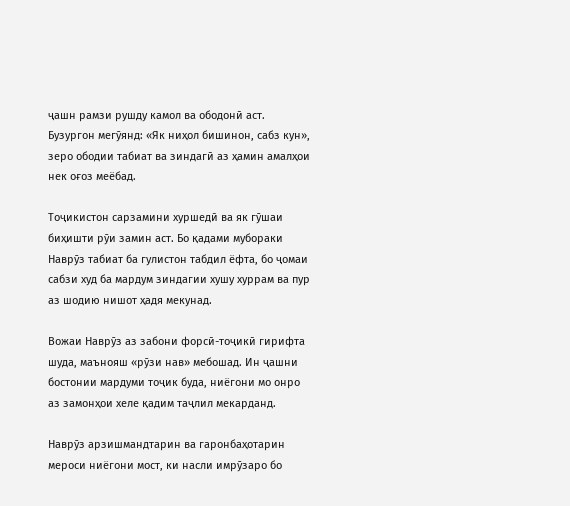ҷашн рамзи рушду камол ва ободонӣ аст. Бузургон мегӯянд: «Як ниҳол бишинон, сабз кун», зеро ободии табиат ва зиндагӣ аз ҳамин амалҳои нек оғоз меёбад.

Тоҷикистон сарзамини хуршедӣ ва як гӯшаи биҳишти рӯи замин аст. Бо қадами мубораки Наврӯз табиат ба гулистон табдил ёфта, бо ҷомаи сабзи худ ба мардум зиндагии хушу хуррам ва пур аз шодию нишот ҳадя мекунад.

Вожаи Наврӯз аз забони форсӣ-тоҷикӣ гирифта шуда, маънояш «рӯзи нав» мебошад. Ин ҷашни бостонии мардуми тоҷик буда, ниёгони мо онро аз замонҳои хеле қадим таҷлил мекарданд.

Наврӯз арзишмандтарин ва гаронбаҳотарин мероси ниёгони мост, ки насли имрӯзаро бо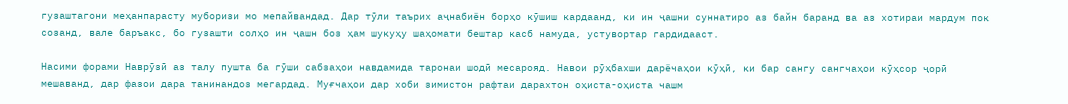гузаштагони меҳанпарасту муборизи мо мепайвандад. Дар тӯли таърих аҷнабиён борҳо кӯшиш кардаанд, ки ин ҷашни суннатиро аз байн баранд ва аз хотираи мардум пок созанд, вале баръакс, бо гузашти солҳо ин ҷашн боз ҳам шукуҳу шаҳомати бештар касб намуда, устувортар гардидааст.

Насими форами Наврӯзӣ аз талу пушта ба гӯши сабзаҳои навдамида таронаи шодӣ месарояд. Навои рӯҳбахши дарёчаҳои кӯҳӣ, ки бар сангу сангчаҳои кӯҳсор ҷорӣ мешаванд, дар фазои дара танинандоз мегардад. Муғчаҳои дар хоби зимистон рафтаи дарахтон оҳиста-оҳиста чашм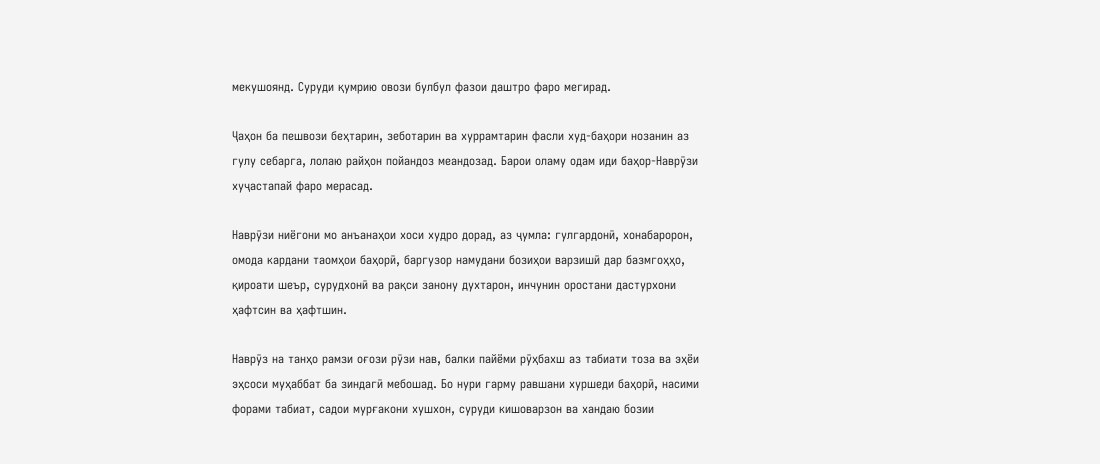мекушоянд. Суруди қумрию овози булбул фазои даштро фаро мегирад.

Ҷаҳон ба пешвози беҳтарин, зеботарин ва хуррамтарин фасли худ-баҳори нозанин аз гулу себарга, лолаю райҳон пойандоз меандозад. Барои оламу одам иди баҳор-Наврӯзи хуҷастапай фаро мерасад.

Наврӯзи ниёгони мо анъанаҳои хоси худро дорад, аз ҷумла: гулгардонӣ, хонабаророн, омода кардани таомҳои баҳорӣ, баргузор намудани бозиҳои варзишӣ дар базмгоҳҳо, қироати шеър, сурудхонӣ ва рақси занону духтарон, инчунин оростани дастурхони ҳафтсин ва ҳафтшин.

Наврӯз на танҳо рамзи оғози рӯзи нав, балки пайёми рӯҳбахш аз табиати тоза ва эҳёи эҳсоси муҳаббат ба зиндагӣ мебошад. Бо нури гарму равшани хуршеди баҳорӣ, насими форами табиат, садои мурғакони хушхон, суруди кишоварзон ва хандаю бозии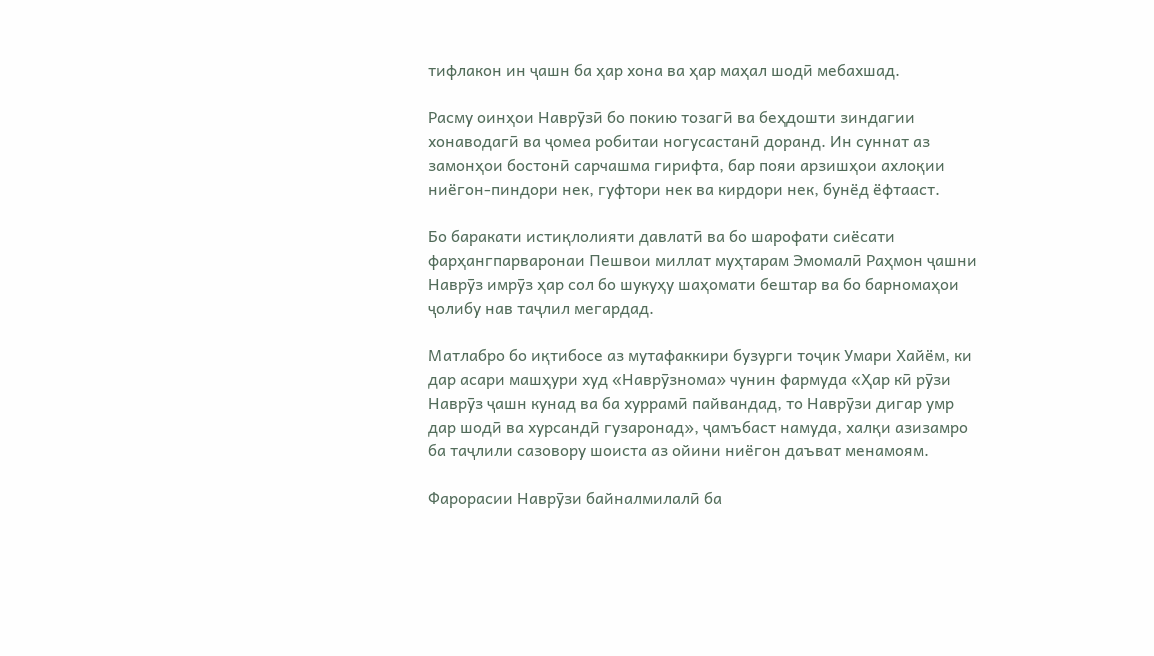тифлакон ин ҷашн ба ҳар хона ва ҳар маҳал шодӣ мебахшад.

Расму оинҳои Наврӯзӣ бо покию тозагӣ ва беҳдошти зиндагии хонаводагӣ ва ҷомеа робитаи ногусастанӣ доранд. Ин суннат аз замонҳои бостонӣ сарчашма гирифта, бар пояи арзишҳои ахлоқии ниёгон-пиндори нек, гуфтори нек ва кирдори нек, бунёд ёфтааст.

Бо баракати истиқлолияти давлатӣ ва бо шарофати сиёсати фарҳангпарваронаи Пешвои миллат муҳтарам Эмомалӣ Раҳмон ҷашни Наврӯз имрӯз ҳар сол бо шукуҳу шаҳомати бештар ва бо барномаҳои ҷолибу нав таҷлил мегардад.

Матлабро бо иқтибосе аз мутафаккири бузурги тоҷик Умари Хайём, ки  дар асари машҳури худ «Наврӯзнома» чунин фармуда «Ҳар кӣ рӯзи Наврӯз ҷашн кунад ва ба хуррамӣ пайвандад, то Наврӯзи дигар умр дар шодӣ ва хурсандӣ гузаронад», ҷамъбаст намуда, халқи азизамро ба таҷлили сазовору шоиста аз ойини ниёгон даъват менамоям.

Фарорасии Наврӯзи байналмилалӣ ба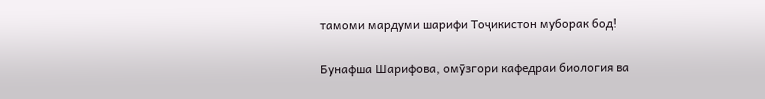тамоми мардуми шарифи Тоҷикистон муборак бод!

Бунафша Шарифова, омӯзгори кафедраи биология ва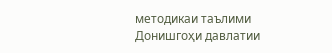методикаи таълими Донишгоҳи давлатии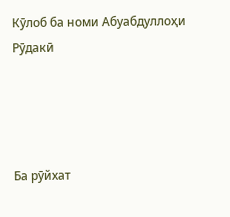Кӯлоб ба номи Абуабдуллоҳи Рӯдакӣ




Ба рӯйхат